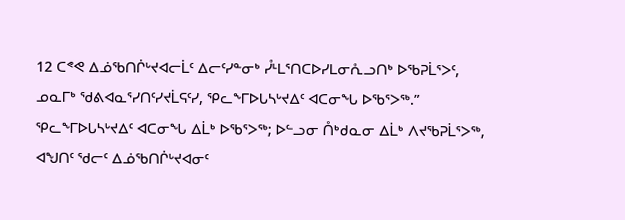12 ᑕᕝᕙ ᐃᓅᖃᑎᒌᒡᔪᐊᓕᒫᑦ ᐃᓕᑦᓯᓐᓂᒃ ᓮᒻᒪᕐᑎᑕᐅᓯᒪᓂᕅᓗᑎᒃ ᐅᖃᕈᒫᕐᐳᑦ, ᓄᓇᒥᒃ ᖁᕕᐊᓇᕐᓯᑎᑦᓯᔪᒫᕋᑦᓯ, ᕿᓚᖕᒥᐅᒐᓴᒡᔪᐃᑦ ᐊᑕᓂᖓ ᐅᖃᕐᐳᖅ.”
ᕿᓚᖕᒥᐅᒐᓴᒡᔪᐃᑦ ᐊᑕᓂᖓ ᐃᒫᒃ ᐅᖃᕐᐳᖅ; ᐅᓪᓗᓂ ᑍᒃᑯᓇᓂ ᐃᒫᒃ ᐱᔪᖃᕈᒫᕐᐳᖅ, ᐊᖑᑎᑦ ᖁᓕᑦ ᐃᓅᖃᑎᒌᒡᔪᐊᓂᑦ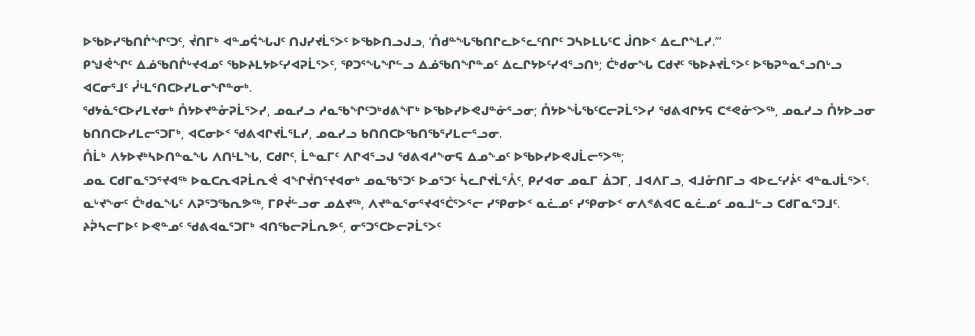ᐅᖃᐅᓯᖃᑎᒌᖏᑦᑐᑦ, ᔫᑎᒥᒃ ᐊᓐᓄᕌᖓᒍᑦ ᑎᒍᓯᔪᒫᕐᐳᑦ ᐅᖃᐅᑎᓗᒍᓗ, ‘ᑍᑯᓐᖓᖃᑎᒋᓚᐅᕐᓚᑦᑎᒋᑦ ᑐᓴᐅᒪᒐᑦᑕ ᒎᑎᐅᑉ ᐃᓚᒋᖕᒪᓯ.’”
ᑭᖑᕚᖏᑦ ᐃᓅᖃᑎᒌᒡᔪᐊᓄᑦ ᖃᐅᔨᒪᔭᐅᑦᓯᐊᕈᒫᕐᐳᑦ, ᕿᑐᕐᖓᖏᓪᓗ ᐃᓅᖃᑎᖏᓐᓄᑦ ᐃᓚᒋᔭᐅᑦᓯᐊᕐᓗᑎᒃ; ᑖᒃᑯᓂᖓ ᑕᑯᔪᑦ ᖃᐅᔨᔪᒫᕐᐳᑦ ᐅᖃᕈᓐᓇᕐᓗᑎᒡᓗ ᐊᑕᓂᕐᒧᑦ ᓮᒻᒪᕐᑎᑕᐅᓯᒪᓂᖏᓐᓂᒃ.
ᖁᔭᓈᕐᑕᐅᓯᒪᔪᓂᒃ ᑍᔭᐅᔪᓐᓁᕈᒫᕐᐳᓯ, ᓄᓇᓯᓗ ᓱᓇᖃᖏᑦᑐᒃᑯᕕᖕᒥᒃ ᐅᖃᐅᓯᐅᕙᒍᓐᓃᕐᓗᓂ; ᑍᔭᐅᖔᖃᑦᑕᓕᕈᒫᕐᐳᓯ ᖁᕕᐊᒋᔭᕋ ᑕᕝᕙᓃᑉᐳᖅ, ᓄᓇᓯᓗ ᑍᔭᐅᓗᓂ ᑲᑎᑎᑕᐅᓯᒪᓕᕐᑐᒥᒃ, ᐊᑕᓂᐅᑉ ᖁᕕᐊᒋᔪᒫᕐᒪᓯ, ᓄᓇᓯᓗ ᑲᑎᑎᑕᐅᖃᑎᖃᕐᓯᒪᓕᕐᓗᓂ.
ᑍᒫᒃ ᐱᔭᐅᔪᒃᓴᐅᑎᓐᓇᖓ ᐱᑎᒻᒪᖓ, ᑕᑯᒋᑦ, ᒫᓐᓇᒥᑦ ᐱᒋᐊᕐᓗᒍ ᖁᕕᐊᓱᖕᓂᕋ ᐃᓄᖕᓄᑦ ᐅᖃᐅᓯᐅᕙᒍᒫᓕᕐᐳᖅ;
ᓄᓇ ᑕᑯᒥᓇᕐᑐᕐᔪᐊᖅ ᐅᓇᑕᕆᐊᕈᒫᕆᕚ ᐊᖏᔫᑎᕐᔪᐊᓂᒃ ᓄᓇᖃᕐᑐᑦ ᐅᓄᕐᑐᑦ ᓵᓚᒋᔪᒫᕐᐰᑦ, ᑭᓯᐊᓂ ᓄᓇᒥ ᐄᑐᒥ, ᒧᐊᐱᒥᓗ, ᐊᒧᓁᑎᒥᓗ ᐊᐅᓚᑦᓯᔩᑦ ᐊᓐᓇᒍᒫᕐᐳᑦ.
ᓇᒡᔪᖕᓂᑦ ᑖᒃᑯᓇᖓᑦ ᐱᕈᕐᑐᖃᕆᕗᖅ, ᒥᑭᔫᓪᓗᓂ ᓄᐃᔪᖅ, ᐱᔪᓐᓇᕐᓂᕐᔪᐊᕐᑖᕐᐳᕐᓕ ᓯᕿᓂᐅᑉ ᓇᓛᓄᑦ ᓯᕿᓂᐅᑉ ᓂᐱᕝᕕᐊᑕ ᓇᓛᓄᑦ ᓄᓇᒧᓪᓗ ᑕᑯᒥᓇᕐᑐᒧᑦ.
ᔨᕉᓴᓕᒥᐅᑦ ᐅᕙᓐᓄᑦ ᖁᕕᐊᓇᕐᑐᒥᒃ ᐊᑎᖃᓕᕈᒫᕆᕗᑦ, ᓂᕐᑐᕐᑕᐅᓕᕈᒫᕐᐳᑦ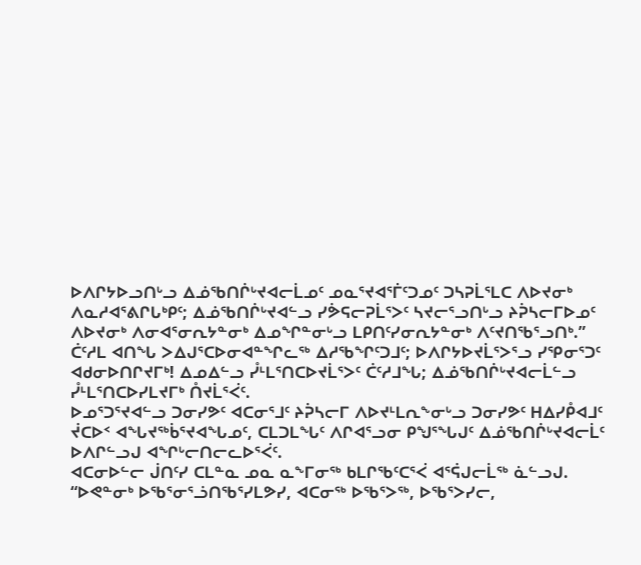ᐅᐱᒋᔭᐅᓗᑎᒡᓗ ᐃᓅᖃᑎᒌᒡᔪᐊᓕᒫᓄᑦ ᓄᓇᕐᔪᐊᕐᒦᑦᑐᓄᑦ ᑐᓴᕈᒫᕐᒪᑕ ᐱᐅᔪᓂᒃ ᐱᓇᓱᐊᕐᕕᒋᒐᒃᑭᑦ; ᐃᓅᖃᑎᒌᒡᔪᐊᓪᓗ ᓯᕘᕋᓕᕈᒫᕐᐳᑦ ᓴᔪᓕᕐᓗᑎᒡᓗ ᔨᕉᓴᓕᒥᐅᓄᑦ ᐱᐅᔪᓂᒃ ᐱᓂᐊᕐᓂᕆᔭᓐᓂᒃ ᐃᓄᖏᓐᓂᒡᓗ ᒪᑭᑎᑦᓯᓂᕆᔭᓐᓂᒃ ᐱᑦᔪᑎᖃᕐᓗᑎᒃ.”
ᑖᑦᓱᒪ ᐊᑎᖓ ᐳᐃᒍᕐᑕᐅᓂᐊᓐᖏᓚᖅ ᐃᓱᖃᖏᑦᑐᒧᑦ; ᐅᐱᒋᔭᐅᔪᒫᕐᐳᕐᓗ ᓯᕿᓂᕐᑐᑦ ᐊᑯᓂᐅᑎᒋᔪᒥᒃ! ᐃᓄᐃᓪᓗ ᓮᒻᒪᕐᑎᑕᐅᔪᒫᕐᐳᑦ ᑖᑦᓱᒧᖓ; ᐃᓅᖃᑎᒌᒡᔪᐊᓕᒫᓪᓗ ᓮᒻᒪᕐᑎᑕᐅᓯᒪᔪᒥᒃ ᑍᔪᒫᕐᐹᑦ.
ᐅᓄᕐᑐᕐᔪᐊᓪᓗ ᑐᓂᓯᕗᑦ ᐊᑕᓂᕐᒧᑦ ᔨᕉᓴᓕᒥ ᐱᐅᔪᒻᒪᕆᖕᓂᒡᓗ ᑐᓂᓯᕗᑦ ᕼᐃᓯᑬᐊᒧᑦ ᔫᑕᐅᑉ ᐊᖓᔪᖅᑳᕐᔪᐊᖓᓄᑦ, ᑕᒪᑐᒪᖓᑦ ᐱᒋᐊᕐᓗᓂ ᑭᖑᕐᖓᒍᑦ ᐃᓅᖃᑎᒌᒡᔪᐊᓕᒫᑦ ᐅᐱᒋᓪᓗᒍ ᐊᖏᒡᓕᑎᓕᓚᐅᕐᐹᑦ.
ᐊᑕᓂᐅᓪᓕ ᒎᑎᑦᓯ ᑕᒪᓐᓇ ᓄᓇ ᓇᖕᒥᓂᖅ ᑲᒪᒋᖃᑦᑕᕐᐹ ᐊᕐᕌᒍᓕᒫᖅ ᓈᓪᓗᒍ.
“ᐅᕙᓐᓂᒃ ᐅᖃᕐᓂᕐᓘᑎᖃᕐᓯᒪᕗᓯ, ᐊᑕᓂᖅ ᐅᖃᕐᐳᖅ, ᐅᖃᕐᐳᓯᓕ,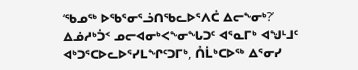‘ᖃᓄᖅ ᐅᖃᕐᓂᕐᓘᑎᖃᓚᐅᕐᐱᑖ ᐃᓕᖕᓂᒃ?’
ᐃᓅᓱᒃᑑᑉ ᓄᓕᐊᓂᒃᐸᖕᓂᖓᑐᑦ ᐊᕐᓇᒥᒃ ᐊᖑᒻᒧᑦ ᐊᒃᑐᕐᑕᐅᓚᐅᕐᓯᒪᖏᑦᑐᒥᒃ, ᑍᒫᒃᑕᐅᖅ ᐃᕐᓂᓯ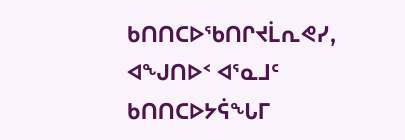ᑲᑎᑎᑕᐅᖃᑎᒋᔪᒫᕆᕙᓯ, ᐊᖑᑎᐅᑉ ᐊᕐᓇᒧᑦ ᑲᑎᑎᑕᐅᔭᕌᖓᒥ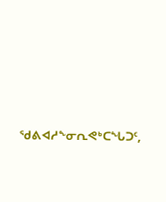ᖁᕕᐊᓱᖕᓂᕆᕙᒃᑕᖓᑐᑦ,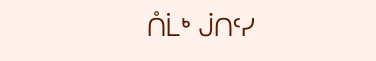ᑍᒫᒃ ᒎᑎᑦᓯ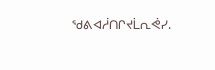ᖁᕕᐊᓲᑎᒋᔪᒫᕆᕚᓯ.